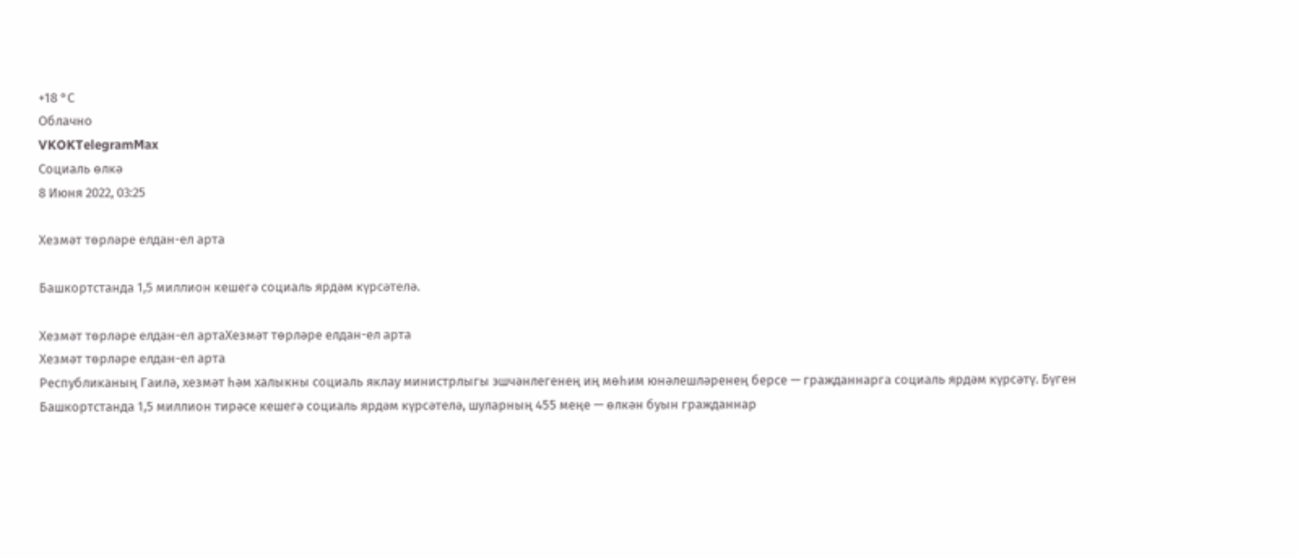+18 °С
Облачно
VKOKTelegramMax
Социаль өлкә
8 Июня 2022, 03:25

Хезмәт төрләре елдан-ел арта

Башкортстанда 1,5 миллион кешегә социаль ярдәм күрсәтелә.

Хезмәт төрләре елдан-ел артаХезмәт төрләре елдан-ел арта
Хезмәт төрләре елдан-ел арта
Республиканың Гаилә, хезмәт һәм халыкны социаль яклау министрлыгы эшчәнлегенең иң мөһим юнәлешләренең берсе — гражданнарга социаль ярдәм күрсәтү. Бүген Башкортстанда 1,5 миллион тирәсе кешегә социаль ярдәм күрсәтелә, шуларның 455 меңе — өлкән буын гражданнар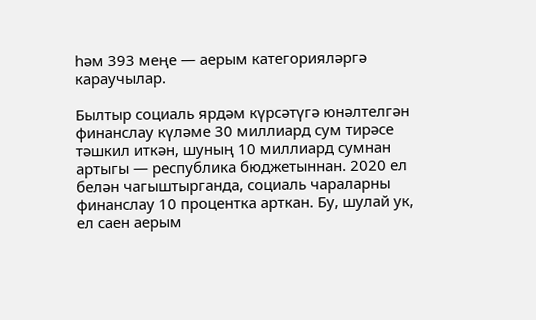һәм 393 меңе — аерым категорияләргә караучылар.

Былтыр социаль ярдәм күрсәтүгә юнәлтелгән финанслау күләме 30 миллиард сум тирәсе тәшкил иткән, шуның 10 миллиард сумнан артыгы — республика бюджетыннан. 2020 ел белән чагыштырганда, социаль чараларны финанслау 10 процентка арткан. Бу, шулай ук, ел саен аерым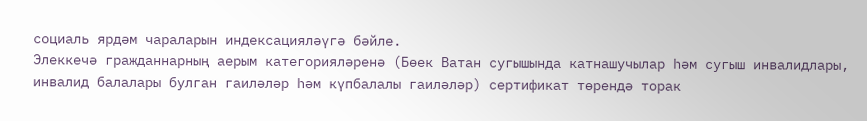социаль ярдәм чараларын индексацияләүгә бәйле.
Элеккечә гражданнарның аерым категорияләренә (Бөек Ватан сугышында катнашучылар һәм сугыш инвалидлары, инвалид балалары булган гаиләләр һәм күпбалалы гаиләләр) сертификат төрендә торак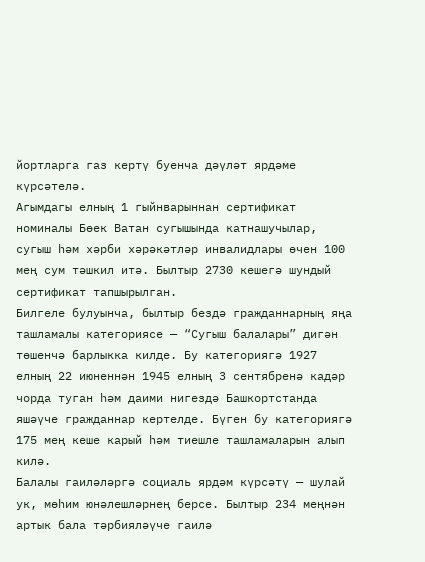йортларга газ кертү буенча дәүләт ярдәме күрсәтелә.
Агымдагы елның 1 гыйнварыннан сертификат номиналы Бөек Ватан сугышында катнашучылар, сугыш һәм хәрби хәрәкәтләр инвалидлары өчен 100 мең сум тәшкил итә. Былтыр 2730 кешегә шундый сертификат тапшырылган.
Билгеле булуынча, былтыр бездә гражданнарның яңа ташламалы категориясе — “Сугыш балалары” дигән төшенчә барлыкка килде. Бу категориягә 1927 елның 22 июненнән 1945 елның 3 сентябренә кадәр чорда туган һәм даими нигездә Башкортстанда яшәүче гражданнар кертелде. Бүген бу категориягә 175 мең кеше карый һәм тиешле ташламаларын алып килә.
Балалы гаиләләргә социаль ярдәм күрсәтү — шулай ук, мөһим юнәлешләрнең берсе. Былтыр 234 меңнән артык бала тәрбияләүче гаилә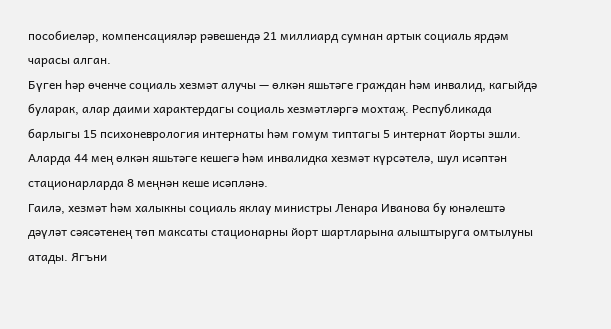пособиеләр, компенсацияләр рәвешендә 21 миллиард сумнан артык социаль ярдәм чарасы алган.
Бүген һәр өченче социаль хезмәт алучы — өлкән яшьтәге граждан һәм инвалид, кагыйдә буларак, алар даими характердагы социаль хезмәтләргә мохтаҗ. Республикада барлыгы 15 психоневрология интернаты һәм гомум типтагы 5 интернат йорты эшли. Аларда 44 мең өлкән яшьтәге кешегә һәм инвалидка хезмәт күрсәтелә, шул исәптән стационарларда 8 меңнән кеше исәпләнә.
Гаилә, хезмәт һәм халыкны социаль яклау министры Ленара Иванова бу юнәлештә дәүләт сәясәтенең төп максаты стационарны йорт шартларына алыштыруга омтылуны атады. Ягъни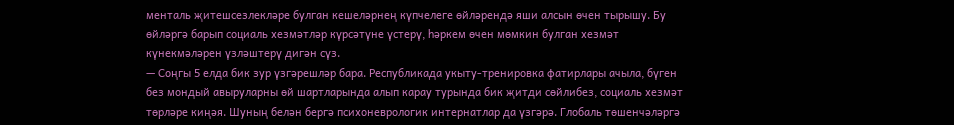менталь җитешсезлекләре булган кешеләрнең күпчелеге өйләрендә яши алсын өчен тырышу. Бу өйләргә барып социаль хезмәтләр күрсәтүне үстерү, һәркем өчен мөмкин булган хезмәт күнекмәләрен үзләштерү дигән сүз.
— Соңгы 5 елда бик зур үзгәрешләр бара. Республикада укыту-тренировка фатирлары ачыла, бүген без мондый авыруларны өй шартларында алып карау турында бик җитди сөйлибез, социаль хезмәт төрләре киңәя. Шуның белән бергә психоневрологик интернатлар да үзгәрә. Глобаль төшенчәләргә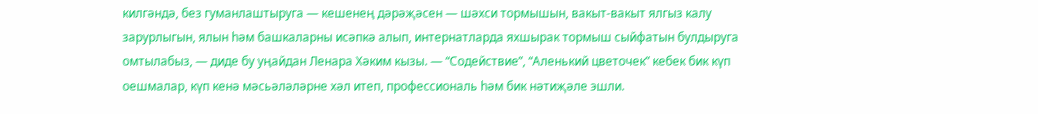килгәндә, без гуманлаштыруга — кешенең дәрәҗәсен — шәхси тормышын, вакыт-вакыт ялгыз калу зарурлыгын, ялын һәм башкаларны исәпкә алып, интернатларда яхшырак тормыш сыйфатын булдыруга омтылабыз, — диде бу уңайдан Ленара Хәким кызы. — “Содействие”, “Аленький цветочек” кебек бик күп оешмалар, күп кенә мәсьәләләрне хәл итеп, профессиональ һәм бик нәтиҗәле эшли.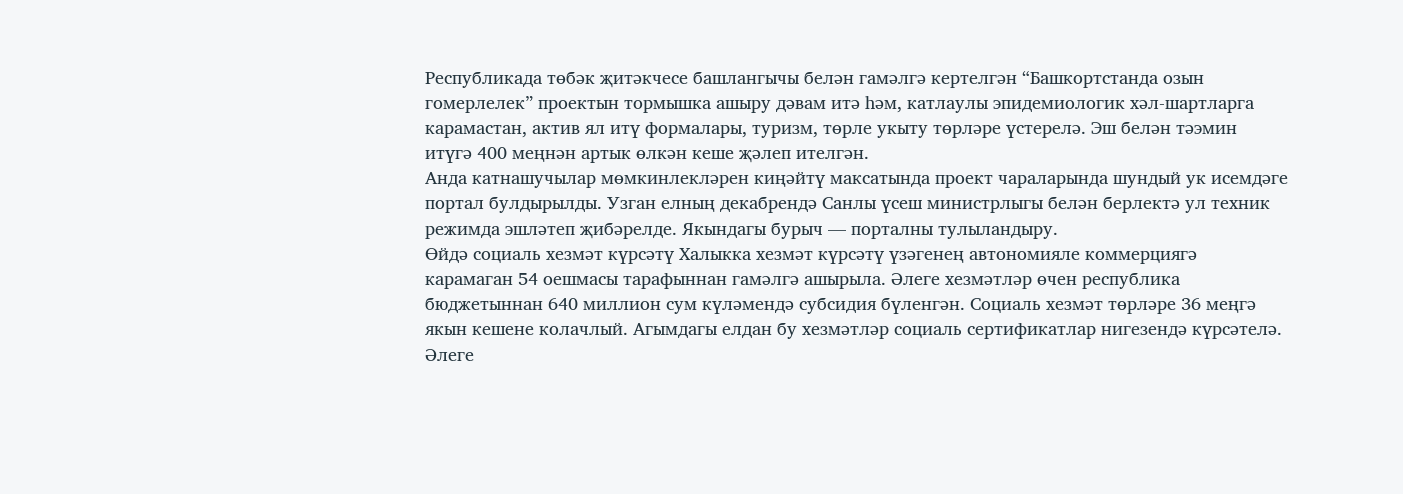Республикада төбәк җитәкчесе башлангычы белән гамәлгә кертелгән “Башкортстанда озын гомерлелек” проектын тормышка ашыру дәвам итә һәм, катлаулы эпидемиологик хәл-шартларга карамастан, актив ял итү формалары, туризм, төрле укыту төрләре үстерелә. Эш белән тәэмин итүгә 400 меңнән артык өлкән кеше җәлеп ителгән.
Анда катнашучылар мөмкинлекләрен киңәйтү максатында проект чараларында шундый ук исемдәге портал булдырылды. Узган елның декабрендә Санлы үсеш министрлыгы белән берлектә ул техник режимда эшләтеп җибәрелде. Якындагы бурыч — порталны тулыландыру.
Өйдә социаль хезмәт күрсәтү Халыкка хезмәт күрсәтү үзәгенең автономияле коммерциягә карамаган 54 оешмасы тарафыннан гамәлгә ашырыла. Әлеге хезмәтләр өчен республика бюджетыннан 640 миллион сум күләмендә субсидия бүленгән. Социаль хезмәт төрләре 36 меңгә якын кешене колачлый. Агымдагы елдан бу хезмәтләр социаль сертификатлар нигезендә күрсәтелә.
Әлеге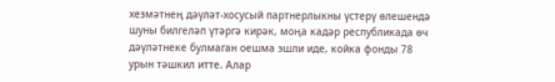хезмәтнең дәүләт-хосусый партнерлыкны үстерү өлешендә шуны билгеләп үтәргә кирәк, моңа кадәр республикада өч дәүләтнеке булмаган оешма эшли иде, койка фонды 78 урын тәшкил итте. Алар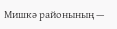Мишкә районының —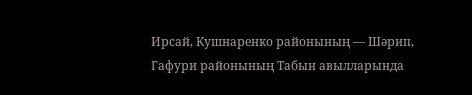Ирсай, Кушнаренко районының — Шәрип, Гафури районының Табын авылларында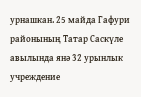урнашкан. 25 майда Гафури районының Татар Саскүле авылында янә 32 урынлык учреждение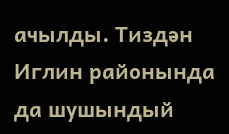ачылды. Тиздән Иглин районында да шушындый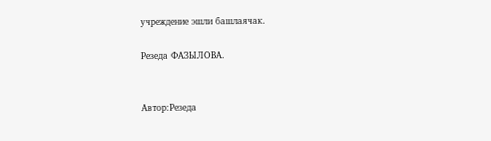учреждение эшли башлаячак.

Резеда ФАЗЫЛОВА.


Автор:Резеда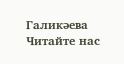Галикәева
Читайте нас